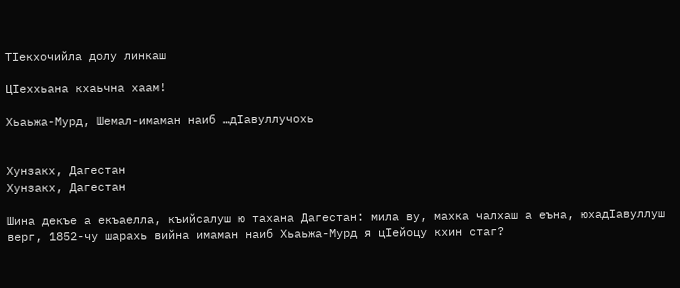ТIекхочийла долу линкаш

ЦIеххьана кхаьчна хаам!

Хьаьжа-Мурд, Шемал-имаман наиб …дIавуллучохь


Хунзакх, Дагестан
Хунзакх, Дагестан

Шина декъе а екъаелла, къийсалуш ю тахана Дагестан: мила ву, махка чалхаш а еъна, юхадIавуллуш верг, 1852-чу шарахь вийна имаман наиб Хьаьжа-Мурд я цIейоцу кхин стаг?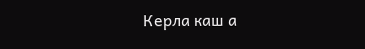Керла каш а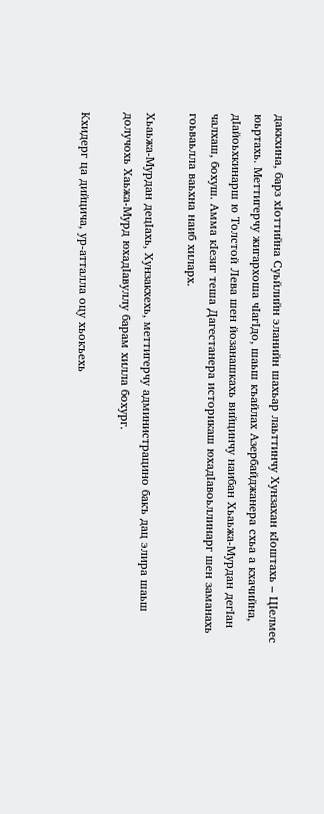даккхина, барз хIоттийна Суьйлийн эланийн шахьар лаьттинчу Хунзахан кIоштахь – ЦIелмес юьртахь. Меттигерчу жигархоша чIагIдо, шаьш къайлах Азербайджанера схьа а кхачийна, дIайоьхкинарш ю Толстой Лева шен йозанашкахь вийцинчу наибан Хьаьжа-Мурдан дегIан чалхаш, бохуш. Амма кIезиг теша Дагестанера историкаш юхадIавоьллинарг шен заманахь гоьваьлла ваьхна наиб хиларх.

Хьаьжа-Мурдан децIахь, Хунзакхехь, меттигерчу администрацино бакъ дац элира шаьш долучохь Хаьжа-Мурд юхадIавуллу барам хилла бохург.

Кхидерг ца дийцича, ур-атталла оцу хьокъехь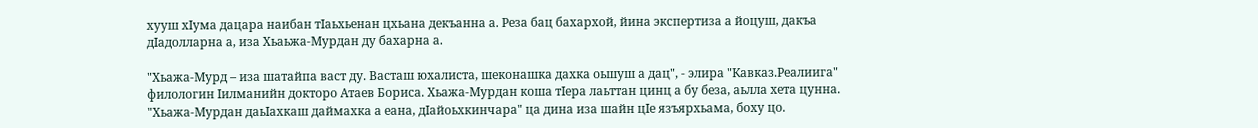хууш хIума дацара наибан тIаьхьенан цхьана декъанна а. Реза бац бахархой, йина экспертиза а йоцуш, дакъа дIадолларна а, иза Хьаьжа-Мурдан ду бахарна а.

"Хьажа-Мурд – иза шатайпа васт ду. Васташ юхалиста, шеконашка дахка оьшуш а дац", - элира "Кавказ.Реалиига" филологин Iилманийн докторо Атаев Бориса. Хьажа-Мурдан коша тIера лаьттан цинц а бу беза, аьлла хета цунна. "Хьажа-Мурдан даьIахкаш даймахка а еана, дIайоьхкинчара" ца дина иза шайн цIе язъярхьама, боху цо.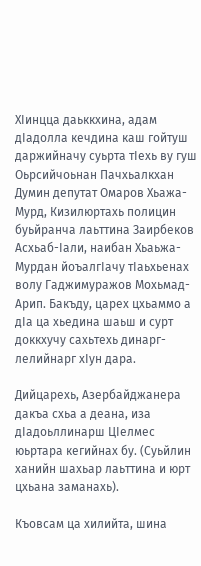ХIинцца даьккхина, адам дIадолла кечдина каш гойтуш даржийначу суьрта тIехь ву гуш Оьрсийчоьнан Пачхьалкхан Думин депутат Омаров Хьажа-Мурд, Кизилюртахь полицин буьйранча лаьттина Заирбеков Асхьаб-Iали, наибан Хьаьжа-Мурдан йоъалгIачу тIаьхьенах волу Гаджимуражов Мохьмад-Арип. Бакъду, царех цхьаммо а дIа ца хьедина шаьш и сурт доккхучу сахьтехь динарг-лелийнарг хIун дара.

Дийцарехь, Азербайджанера дакъа схьа а деана, иза дIадоьллинарш ЦIелмес юьртара кегийнах бу. (Суьйлин ханийн шахьар лаьттина и юрт цхьана заманахь).

Къовсам ца хилийта, шина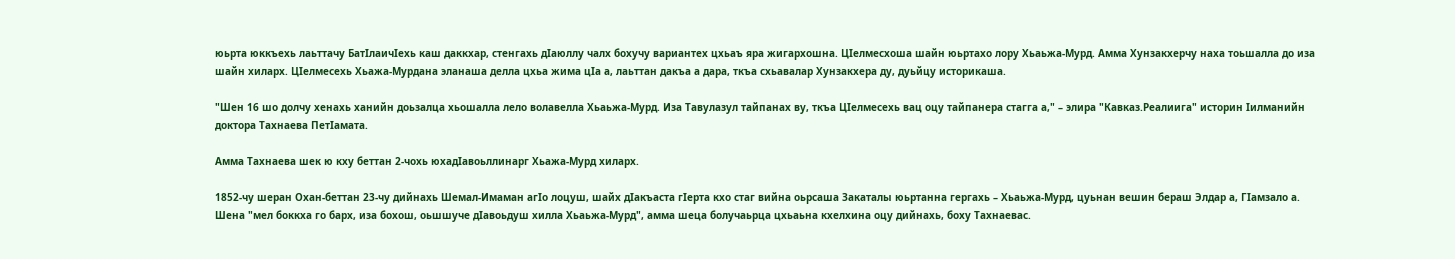юьрта юккъехь лаьттачу БатIлаичIехь каш даккхар, стенгахь дIаюллу чалх бохучу вариантех цхьаъ яра жигархошна. ЦIелмесхоша шайн юьртахо лору Хьаьжа-Мурд. Амма Хунзакхерчу наха тоьшалла до иза шайн хиларх. ЦIелмесехь Хьажа-Мурдана эланаша делла цхьа жима цIа а, лаьттан дакъа а дара, ткъа схьавалар Хунзакхера ду, дуьйцу историкаша.

"Шен 16 шо долчу хенахь ханийн доьзалца хьошалла лело волавелла Хьаьжа-Мурд. Иза Тавулазул тайпанах ву, ткъа ЦIелмесехь вац оцу тайпанера стагга а," – элира "Кавказ.Реалиига" историн Iилманийн доктора Тахнаева ПетIамата.

Амма Тахнаева шек ю кху беттан 2-чохь юхадIавоьллинарг Хьажа-Мурд хиларх.

1852-чу шеран Охан-беттан 23-чу дийнахь Шемал-Имаман агIо лоцуш, шайх дIакъаста гIерта кхо стаг вийна оьрсаша Закаталы юьртанна гергахь – Хьаьжа-Мурд, цуьнан вешин бераш Элдар а, ГIамзало а. Шена "мел боккха го барх, иза бохош, оьшшуче дIавоьдуш хилла Хьаьжа-Мурд", амма шеца болучаьрца цхьаьна кхелхина оцу дийнахь, боху Тахнаевас.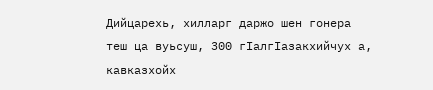Дийцарехь, хилларг даржо шен гонера теш ца вуьсуш, 300 гIалгIазакхийчух а, кавказхойх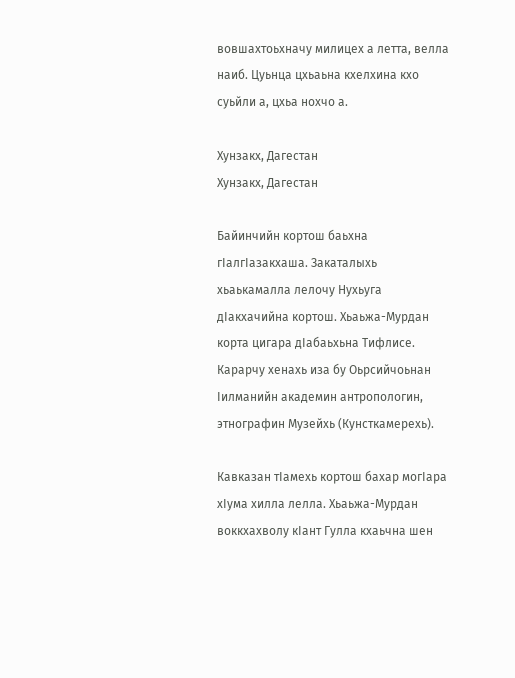вовшахтоьхначу милицех а летта, велла наиб. Цуьнца цхьаьна кхелхина кхо суьйли а, цхьа нохчо а.

Хунзакх, Дагестан
Хунзакх, Дагестан

Байинчийн кортош баьхна гIалгIазакхаша. Закаталыхь хьаькамалла лелочу Нухьуга дIакхачийна кортош. Хьаьжа-Мурдан корта цигара дIабаьхьна Тифлисе. Карарчу хенахь иза бу Оьрсийчоьнан Iилманийн академин антропологин, этнографин Музейхь (Кунсткамерехь).

Кавказан тIамехь кортош бахар могIара хIума хилла лелла. Хьаьжа-Мурдан воккхахволу кIант Гулла кхаьчна шен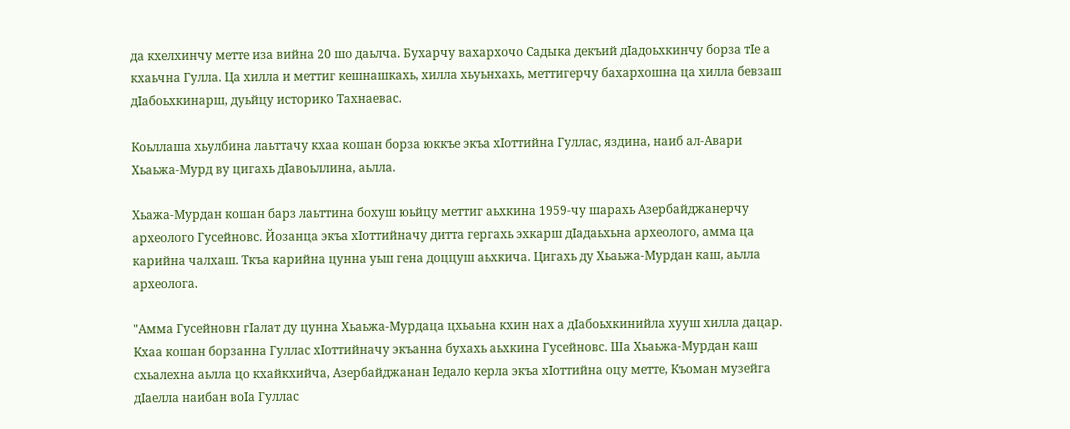да кхелхинчу метте иза вийна 20 шо даьлча. Бухарчу вахархочо Садыка декъий дIадоьхкинчу борза тIе а кхаьчна Гулла. Ца хилла и меттиг кешнашкахь, хилла хьуьнхахь, меттигерчу бахархошна ца хилла бевзаш дIабоьхкинарш, дуьйцу историко Тахнаевас.

Коьллаша хьулбина лаьттачу кхаа кошан борза юккъе экъа хIоттийна Гуллас, яздина, наиб ал-Авари Хьаьжа-Мурд ву цигахь дIавоьллина, аьлла.

Хьажа-Мурдан кошан барз лаьттина бохуш юьйцу меттиг аьхкина 1959-чу шарахь Азербайджанерчу археолого Гусейновс. Йозанца экъа хIоттийначу дитта гергахь эхкарш дIадаьхьна археолого, амма ца карийна чалхаш. Ткъа карийна цунна уьш гена доццуш аьхкича. Цигахь ду Хьаьжа-Мурдан каш, аьлла археолога.

"Амма Гусейновн гIалат ду цунна Хьаьжа-Мурдаца цхьаьна кхин нах а дIабоьхкинийла хууш хилла дацар. Кхаа кошан борзанна Гуллас хIоттийначу экъанна бухахь аьхкина Гусейновс. Ша Хьаьжа-Мурдан каш схьалехна аьлла цо кхайкхийча, Азербайджанан Iедало керла экъа хIоттийна оцу метте, Къоман музейга дIаелла наибан воIа Гуллас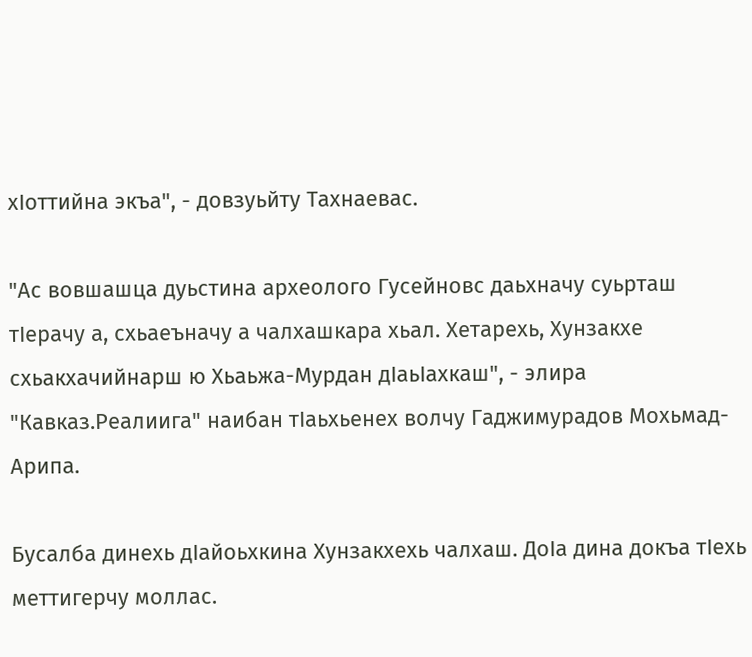хIоттийна экъа", - довзуьйту Тахнаевас.

"Ас вовшашца дуьстина археолого Гусейновс даьхначу суьрташ тIерачу а, схьаеъначу а чалхашкара хьал. Хетарехь, Хунзакхе схьакхачийнарш ю Хьаьжа-Мурдан дIаьIахкаш", - элира "Кавказ.Реалиига" наибан тIаьхьенех волчу Гаджимурадов Мохьмад-Арипа.

Бусалба динехь дIайоьхкина Хунзакхехь чалхаш. ДоIа дина докъа тIехь меттигерчу моллас.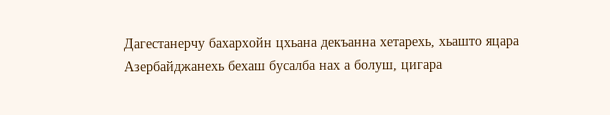Дагестанерчу бахархойн цхьана декъанна хетарехь, хьашто яцара Азербайджанехь бехаш бусалба нах а болуш, цигара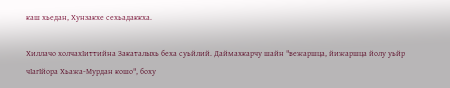каш хьедан, Хунзакхе сехьадаккха.

Хиллачо холчахIиттийна Закаталыхь беха суьйлий. Даймахкарчу шайн "вежаршца, йижаршца йолу уьйр чIагIйора Хьажа-Мурдан кошо", боху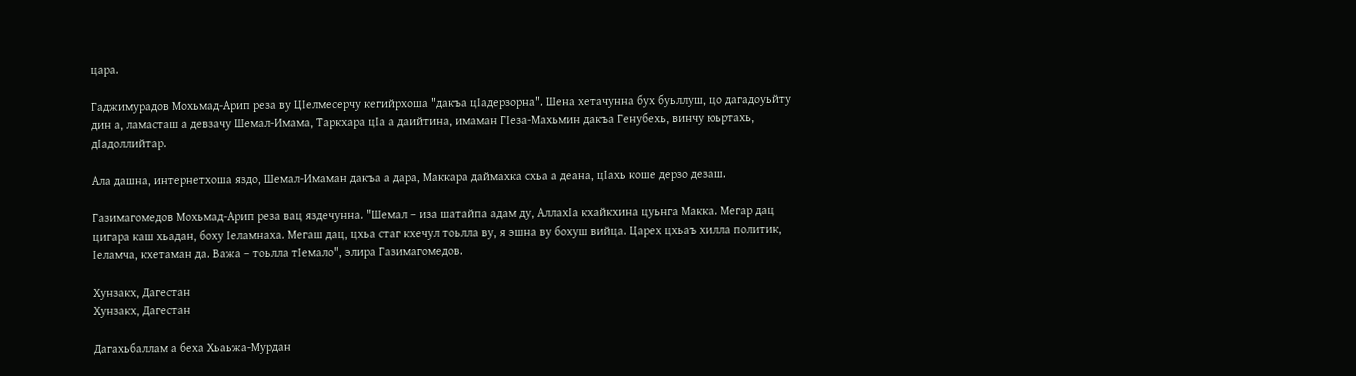цара.

Гаджимурадов Мохьмад-Арип реза ву ЦIелмесерчу кегийрхоша "дакъа цIадерзорна". Шена хетачунна бух буьллуш, цо дагадоуьйту дин а, ламасташ а девзачу Шемал-Имама, Таркхара цIа а даийтина, имаман ГIеза-Махьмин дакъа Генубехь, винчу юьртахь, дIадоллийтар.

Ала дашна, интернетхоша яздо, Шемал-Имаман дакъа а дара, Маккара даймахка схьа а деана, цIахь коше дерзо дезаш.

Газимагомедов Мохьмад-Арип реза вац яздечунна. "Шемал – иза шатайпа адам ду, АллахIа кхайкхина цуьнга Макка. Мегар дац цигара каш хьадан, боху Iеламнаха. Мегаш дац, цхьа стаг кхечул тоьлла ву, я эшна ву бохуш вийца. Царех цхьаъ хилла политик, Iеламча, кхетаман да. Важа – тоьлла тIемало", элира Газимагомедов.

Хунзакх, Дагестан
Хунзакх, Дагестан

Дагахьбаллам а беха Хьаьжа-Мурдан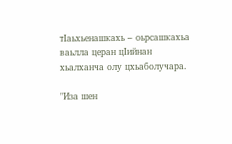тIаьхьенашкахь – оьрсашкахьа ваьлла церан цIийнан хьалханча олу цхьаболучара.

"Иза шен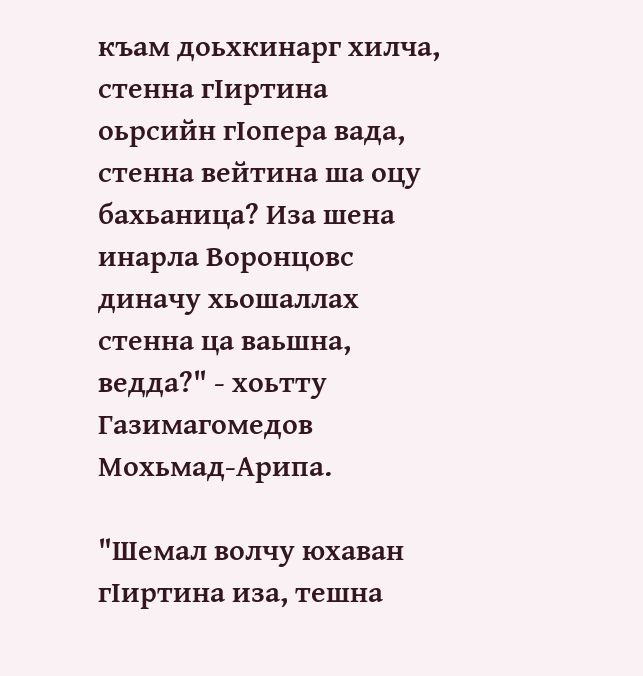къам доьхкинарг хилча, стенна гIиртина оьрсийн гIопера вада, стенна вейтина ша оцу бахьаница? Иза шена инарла Воронцовс диначу хьошаллах стенна ца ваьшна, ведда?" - хоьтту Газимагомедов Мохьмад-Арипа.

"Шемал волчу юхаван гIиртина иза, тешна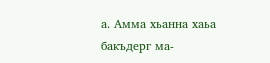а. Амма хьанна хаьа бакъдерг ма-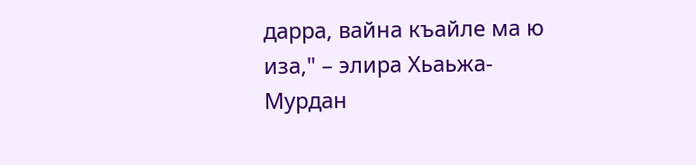дарра, вайна къайле ма ю иза," – элира Хьаьжа-Мурдан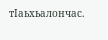тIаьхьалончас.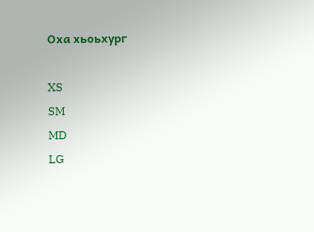Оха хьоьхург

XS
SM
MD
LG